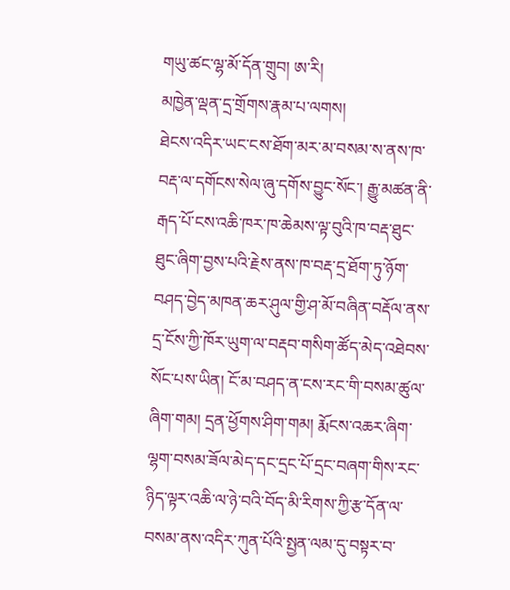གཡུ་ཚང་ལྷ་མོ་དོན་གྲུབ། ཨ་རི།
མཁྱེན་ལྡན་དྲ་གྲོགས་རྣམ་པ་ལགས།
ཐེངས་འདིར་ཡང་ངས་ཐོག་མར་མ་བསམ་ས་ནས་ཁ་བརྡ་ལ་དགོངས་སེལ་ཞུ་དགོས་བྱུང་སོང་། རྒྱུ་མཚན་ནི་རྒད་པོ་ངས་འཆི་ཁར་ཁ་ཆེམས་ལྟ་བུའི་ཁ་བརྡ་ཐུང་ཐུང་ཞིག་བྱས་པའི་རྗེས་ནས་ཁ་བརྡ་དྲ་ཐོག་ཏུ་ཉོག་བཤད་བྱེད་མཁན་ཆར་ཤུལ་གྱི་ཤ་མོ་བཞིན་བརྡོལ་ནས་དྲ་ངོས་ཀྱི་ཁོར་ཡུག་ལ་བརྡབ་གསིག་ཚོད་མེད་འཐེབས་སོང་པས་ཡིན། ངོ་མ་བཤད་ན་ངས་རང་གི་བསམ་ཚུལ་ཞིག་གམ། དྲན་ཕྱོགས་ཤིག་གམ། རྨོངས་འཆར་ཞིག་ལྷག་བསམ་ཟོལ་མེད་དང་དྲང་པོ་དྲང་བཞག་གིས་རང་ཉིད་ལྟར་འཆི་ལ་ཉེ་བའི་བོད་མི་རིགས་ཀྱི་རྩ་དོན་ལ་བསམ་ནས་འདིར་ཀུན་པོའི་སྤྱན་ལམ་དུ་བསྟར་བ་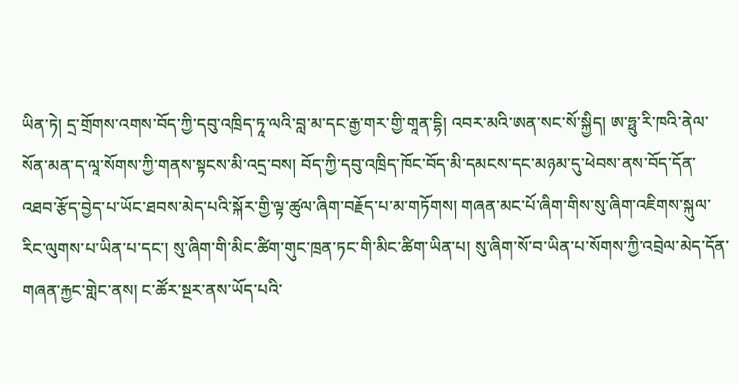ཡིན་ཏེ། དྲ་གྲོགས་འགས་བོད་ཀྱི་དབུ་འཁྲིད་ཏཱ་ལའི་བླ་མ་དང་རྒྱ་གར་གྱི་གཱན་དྷི། འབར་མའི་ཨན་སང་སོ་སྐྱིད། ཨ་ཧྥུ་རི་ཁའི་ནེལ་སོན་མན་ད་ལཱ་སོགས་ཀྱི་གནས་སྟངས་མི་འདྲ་བས། བོད་ཀྱི་དབུ་འཁྲིད་ཁོང་བོད་མི་དམངས་དང་མཉམ་དུ་ཕེབས་ནས་བོད་དོན་འཐབ་རྩོད་བྱེད་པ་ཡོང་ཐབས་མེད་པའི་སྐོར་གྱི་ལྟ་ཚུལ་ཞིག་བརྗོད་པ་མ་གཏོགས། གཞན་མང་པོ་ཞིག་གིས་སུ་ཞིག་འཇིགས་སྐུལ་རིང་ལུགས་པ་ཡིན་པ་དང་། སུ་ཞིག་གི་མིང་ཚིག་གུང་ཁྲན་ཏང་གི་མིང་ཚིག་ཡིན་པ། སུ་ཞིག་སོ་བ་ཡིན་པ་སོགས་ཀྱི་འབྲེལ་མེད་དོན་གཞན་རྐྱང་གླེང་ནས། ང་ཚོར་སྔར་ནས་ཡོད་པའི་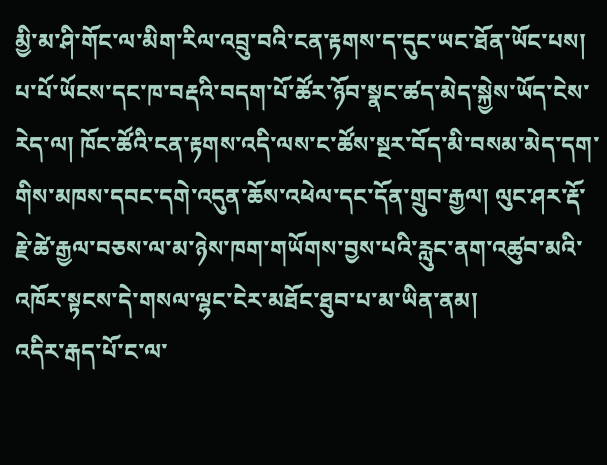མྱི་མ་ཤི་གོང་ལ་མིག་རིལ་འབྲུ་བའི་ངན་རྟགས་ད་དུང་ཡང་ཐོན་ཡོང་པས། པ་པོ་ཡོངས་དང་ཁ་བརྡའི་བདག་པོ་ཚོར་ཉོབ་སྣང་ཚད་མེད་སྐྱེས་ཡོད་ངེས་རེད་ལ། ཁོང་ཚོའི་ངན་རྟགས་འདི་ལས་ང་ཚོས་སྔར་བོད་མི་བསམ་མེད་དག་གིས་མཁས་དབང་དགེ་འདུན་ཆོས་འཕེལ་དང་དོན་གྲུབ་རྒྱལ། ལུང་ཤར་རྡོ་རྗེ་ཚེ་རྒྱལ་བཅས་ལ་མ་ཉེས་ཁག་གཡོགས་བྱས་པའི་རླུང་ནག་འཚུབ་མའི་འཁོར་སྟངས་དེ་གསལ་ལྷང་ངེར་མཐོང་ཐུབ་པ་མ་ཡིན་ནམ།
འདིར་རྒད་པོ་ང་ལ་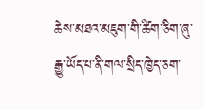ཆེས་མཐའ་མཇུག་གི་ཚིག་ཅིག་ཞུ་རྒྱུ་ཡོད་པ་ནི་གལ་སྲིད་ཁྱེད་ཅག་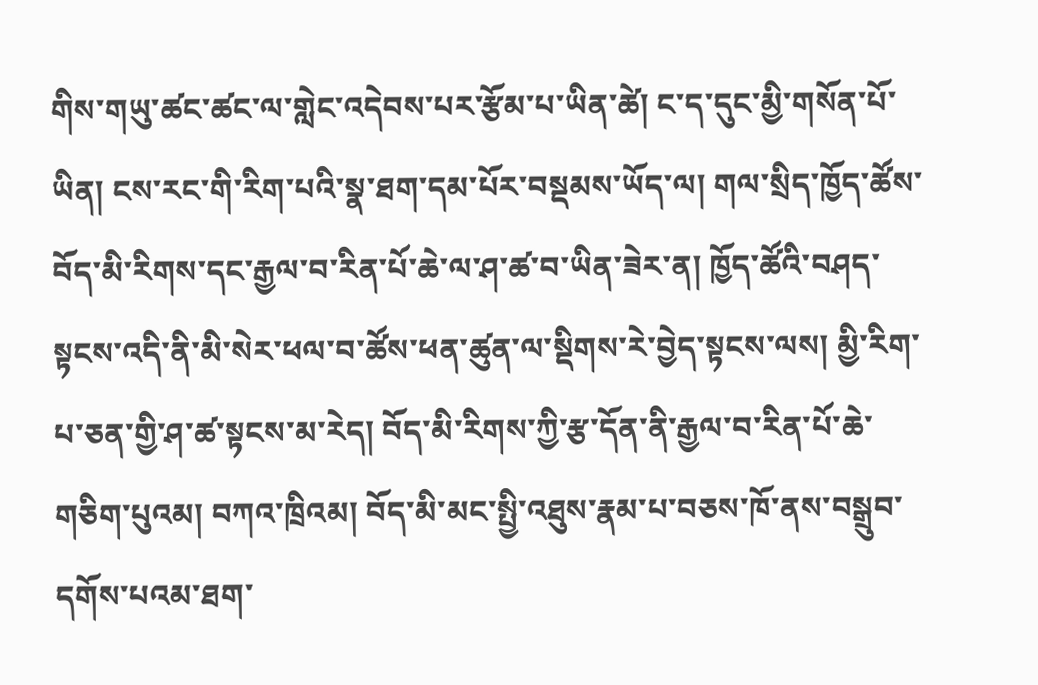གིས་གཡུ་ཚང་ཚང་ལ་གླེང་འདེབས་པར་རྩོམ་པ་ཡིན་ཚེ། ང་ད་དུང་མྱི་གསོན་པོ་ཡིན། ངས་རང་གི་རིག་པའི་སྣ་ཐག་དམ་པོར་བསྡམས་ཡོད་ལ། གལ་སྲིད་ཁྱོད་ཚོས་བོད་མི་རིགས་དང་རྒྱལ་བ་རིན་པོ་ཆེ་ལ་ཤ་ཚ་བ་ཡིན་ཟེར་ན། ཁྱོད་ཚོའི་བཤད་སྟངས་འདི་ནི་མི་སེར་ཕལ་བ་ཚོས་ཕན་ཚུན་ལ་སྡིགས་རེ་བྱེད་སྟངས་ལས། མྱི་རིག་པ་ཅན་གྱི་ཤ་ཚ་སྟངས་མ་རེད། བོད་མི་རིགས་ཀྱི་རྩ་དོན་ནི་རྒྱལ་བ་རིན་པོ་ཆེ་གཅིག་པུའམ། བཀའ་ཁྲིའམ། བོད་མི་མང་སྤྱི་འཐུས་རྣམ་པ་བཅས་ཁོ་ནས་བསྒྲུབ་དགོས་པའམ་ཐག་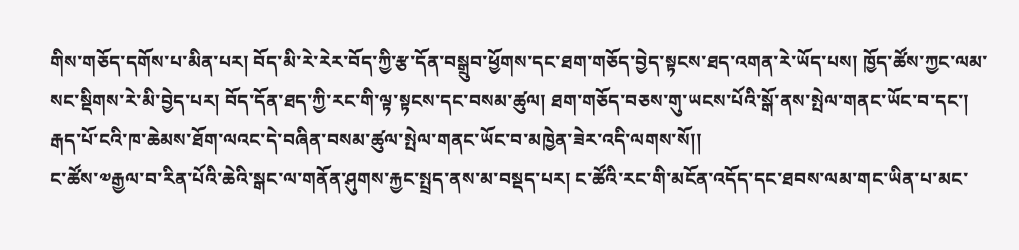གིས་གཅོད་དགོས་པ་མིན་པར། བོད་མི་རེ་རེར་བོད་ཀྱི་རྩ་དོན་བསྒྲུབ་ཕྱོགས་དང་ཐག་གཅོད་བྱེད་སྟངས་ཐད་འགན་རེ་ཡོད་པས། ཁྱོད་ཚོས་ཀྱང་ལམ་སང་སྡིགས་རེ་མི་བྱེད་པར། བོད་དོན་ཐད་ཀྱི་རང་གི་ལྟ་སྟངས་དང་བསམ་ཚུལ། ཐག་གཅོད་བཅས་གུ་ཡངས་པོའི་སྒོ་ནས་སྤེལ་གནང་ཡོང་བ་དང་། རྒད་པོ་ངའི་ཁ་ཆེམས་ཐོག་ལའང་དེ་བཞིན་བསམ་ཚུལ་སྤེལ་གནང་ཡོང་བ་མཁྱེན་ཟེར་འདི་ལགས་སོ།།
ང་ཚོས་༧རྒྱལ་བ་རིན་པོའི་ཆེའི་སྒང་ལ་གནོན་ཤུགས་རྐྱང་སྤྲད་ནས་མ་བསྡད་པར། ང་ཚོའི་རང་གི་མངོན་འདོད་དང་ཐབས་ལམ་གང་ཡིན་པ་མང་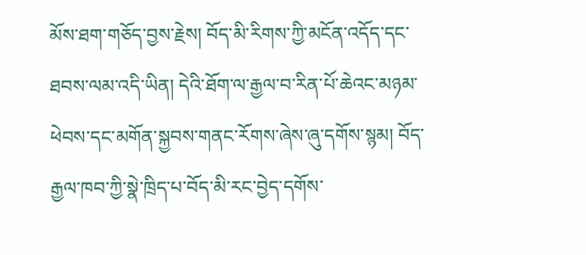མོས་ཐག་གཅོད་བྱས་རྗེས། བོད་མི་རིགས་ཀྱི་མངོན་འདོད་དང་ཐབས་ལམ་འདི་ཡིན། དེའི་ཐོག་ལ་རྒྱལ་བ་རིན་པོ་ཆེའང་མཉམ་ཕེབས་དང་མགོན་སྐྱབས་གནང་རོགས་ཞེས་ཞུ་དགོས་སྙམ། བོད་རྒྱལ་ཁབ་ཀྱི་སྣེ་ཁྲིད་པ་བོད་མི་རང་བྱེད་དགོས་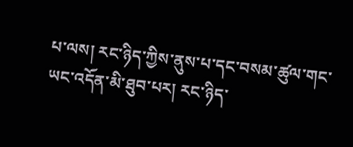པ་ལས། རང་ཉིད་ཀྱིས་ནུས་པ་དང་བསམ་ཚུལ་གང་ཡང་འདོན་མི་ཐུབ་པར། རང་ཉིད་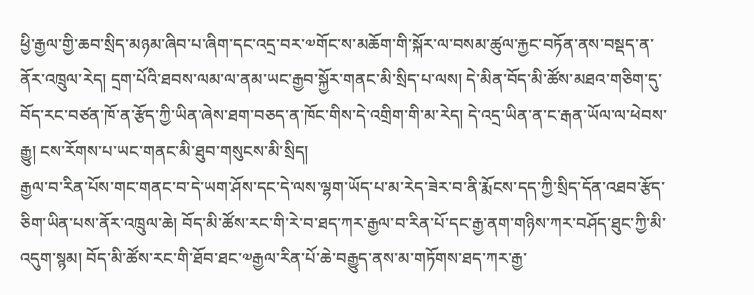ཕྱི་རྒྱལ་གྱི་ཆབ་སྲིད་མཉམ་ཞིབ་པ་ཞིག་དང་འདྲ་བར་༧གོང་ས་མཆོག་གི་སྐོར་ལ་བསམ་ཚུལ་རྐྱང་བཏོན་ནས་བསྡད་ན་ནོར་འཁྲུལ་རེད། དྲག་པོའི་ཐབས་ལམ་ལ་ནམ་ཡང་རྒྱབ་སྐྱོར་གནང་མི་སྲིད་པ་ལས། དེ་མིན་བོད་མི་ཚོས་མཐའ་གཅིག་དུ་བོད་རང་བཙན་ཁོ་ན་རྩོད་ཀྱི་ཡིན་ཞེས་ཐག་བཅད་ན་ཁོང་གིས་དེ་འགྲིག་གི་མ་རེད། དེ་འདྲ་ཡིན་ན་ང་རྒན་ཡོལ་ལ་ཕེབས་རྒྱུ། ངས་རོགས་པ་ཡང་གནང་མི་ཐུབ་གསུངས་མི་སྲིད།
རྒྱལ་བ་རིན་པོས་གང་གནང་བ་དེ་ཡག་ཤོས་དང་དེ་ལས་ལྷག་ཡོད་པ་མ་རེད་ཟེར་བ་ནི་རྨོངས་དད་ཀྱི་སྲིད་དོན་འཐབ་རྩོད་ཅིག་ཡིན་པས་ནོར་འཁྲུལ་ཆེ། བོད་མི་ཚོས་རང་གི་རེ་བ་ཐད་ཀར་རྒྱལ་བ་རིན་པོ་དང་རྒྱ་ནག་གཉིས་ཀར་བཤོད་ཐུང་ཀྱི་མི་འདུག་སྙམ། བོད་མི་ཚོས་རང་གི་ཐོབ་ཐང་༧རྒྱལ་རིན་པོ་ཆེ་བརྒྱུད་ནས་མ་གཏོགས་ཐད་ཀར་རྒྱ་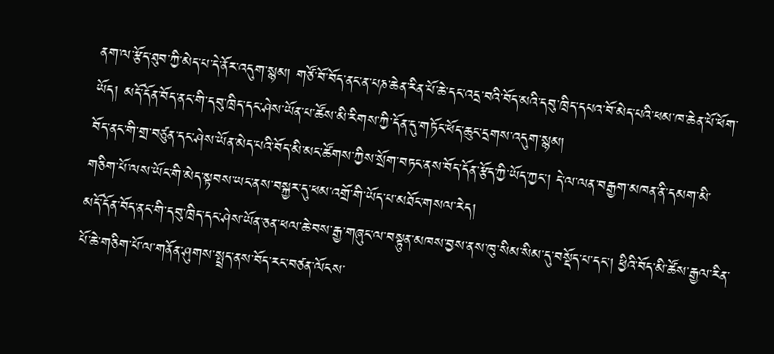ནག་ལ་རྩོད་ཐུབ་ཀྱི་མེད་པ་དེ་ནོར་འདུག་སྙམ། གཙོ་བོ་བོད་ནང་ན་པཎ་ཆེན་རིན་པོ་ཆེ་དང་འདྲ་བའི་བོད་མའི་དབུ་ཁྲིད་དཔའ་བོ་མེད་པའི་ཕམ་ཁ་ཆེན་པོ་ཕོག་ཡོད། མདོ་དོན་བོད་ནང་གི་དབུ་ཁྲིད་དང་ཤེས་ཡོན་པ་ཚོས་མི་རིགས་ཀྱི་དོན་དུ་གཏོང་ཕོད་ཆུང་དྲགས་འདུག་སྙམ།
བོད་ནང་གི་གྲ་བཙུན་དང་ཤེས་ཡོན་མེད་པའི་བོད་མི་མང་ཚོགས་ཀྱིས་སྲོག་བཏང་ནས་བོད་དོན་རྩོད་ཀྱི་ཡོད་ཀྱང་། དེ་ལ་ལན་བརྒྱག་མཁན་ནི་དམག་མི་གཅིག་པོ་ལས་ཡོང་གི་མེད་སྟབས་ཡང་ནས་བསྐྱར་དུ་ཕམ་འགྲོ་གི་ཡོད་པ་མཐོང་གསལ་རེད།
མདོ་དོན་བོད་ནང་གི་དབུ་ཁྲིད་དང་ཤེས་ཡོན་ཅན་ཕལ་ཆེ་བས་རྒྱ་གཞུང་ལ་བསྟུན་མཁས་བྱས་ནས་ཁུ་སིམ་སིམ་དུ་བསྡོད་པ་དང་། ཕྱིའི་བོད་མི་ཚོས་རྒྱལ་རིན་པོ་ཆེ་གཅིག་པོ་ལ་གནོན་ཤུགས་སྤྲད་ནས་བོད་རང་བཙན་ལོངས་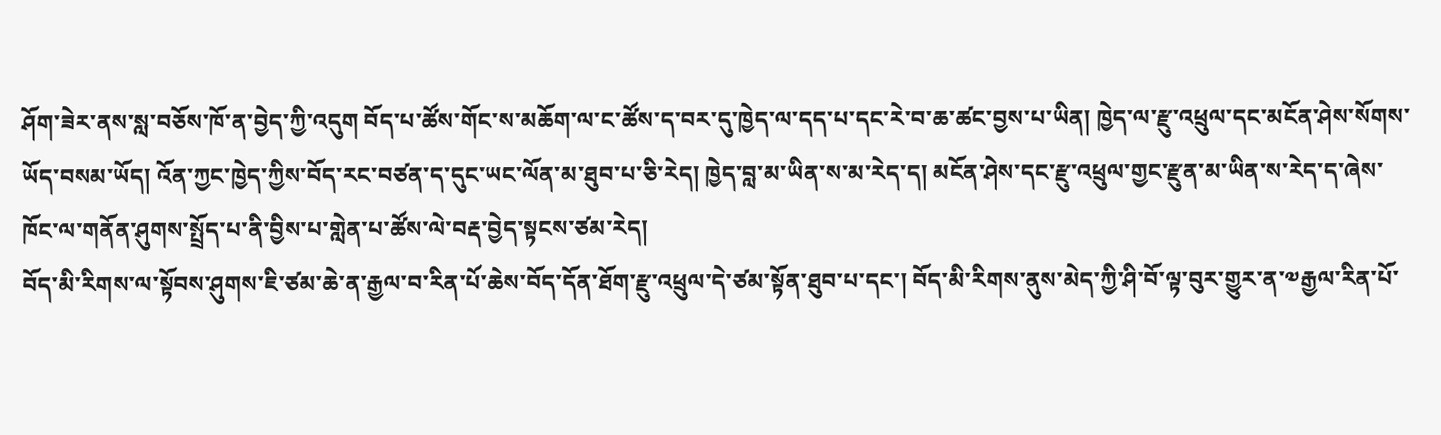ཤོག་ཟེར་ནས་སླ་བཅོས་ཁོ་ན་བྱེད་ཀྱི་འདུག བོད་པ་ཚོས་གོང་ས་མཆོག་ལ་ང་ཚོས་ད་བར་དུ་ཁྱེད་ལ་དད་པ་དང་རེ་བ་ཆ་ཚང་བྱས་པ་ཡིན། ཁྱེད་ལ་རྫུ་འཕྲུལ་དང་མངོན་ཤེས་སོགས་ཡོད་བསམ་ཡོད། འོན་ཀྱང་ཁྱེད་ཀྱིས་བོད་རང་བཙན་ད་དུང་ཡང་ལོན་མ་ཐུབ་པ་ཅི་རེད། ཁྱེད་བླ་མ་ཡིན་ས་མ་རེད་ད། མངོན་ཤེས་དང་རྫུ་འཕྲུལ་གྱང་རྫུན་མ་ཡིན་ས་རེད་ད་ཞེས་ཁོང་ལ་གནོན་ཤུགས་སྤྲོད་པ་ནི་བྱིས་པ་གླེན་པ་ཚོས་ལེ་བརྡ་བྱེད་སྟངས་ཙམ་རེད།
བོད་མི་རིགས་ལ་སྟོབས་ཤུགས་ཇི་ཙམ་ཆེ་ན་རྒྱལ་བ་རིན་པོ་ཆེས་བོད་དོན་ཐོག་རྫུ་འཕྲུལ་དེ་ཙམ་སྟོན་ཐུབ་པ་དང་། བོད་མི་རིགས་ནུས་མེད་ཀྱི་ཤི་བོ་ལྟ་བུར་གྱུར་ན་༧རྒྱལ་རིན་པོ་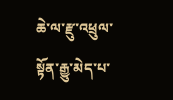ཆེ་ལ་རྫུ་འཕྲུལ་སྟོན་རྒྱུ་མེད་པ་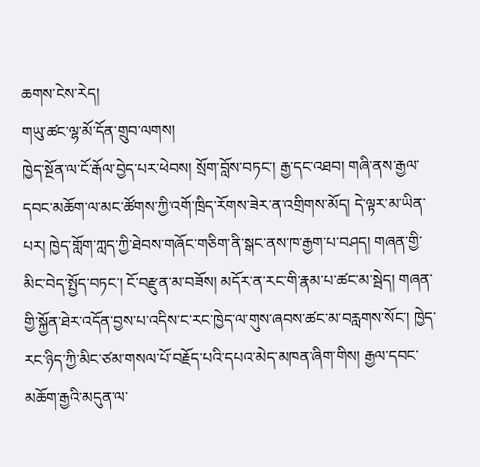ཆགས་ངེས་རེད།
གཡུ་ཚང་ལྷ་མོ་དོན་གྲུབ་ལགས།
ཁྱེད་སྔོན་ལ་ངོ་རྒོལ་བྱེད་པར་ཕེབས། སྲོག་བློས་བཏང་། རྒྱ་དང་འཐབ། གཞི་ནས་རྒྱལ་དབང་མཆོག་ལ་མང་ཚོགས་ཀྱི་འགོ་ཁྲིད་རོགས་ཟེར་ན་འགྲིགས་མོད། དེ་ལྟར་མ་ཡིན་པར། ཁྱེད་གློག་ཀླད་ཀྱི་ཐེབས་གཞོང་གཅིག་ནི་སྒང་ནས་ཁ་རྒྱག་པ་བཤད། གཞན་གྱི་མིང་བེད་སྤྱོད་བཏང་། ངོ་བརྫུན་མ་བཟོས། མདོར་ན་རང་གི་རྣམ་པ་ཚང་མ་སྦེད། གཞན་གྱི་སྐྱོན་ཐེར་འདོན་བྱས་པ་འདིས་ང་རང་ཁྱེད་ལ་གུས་ཞབས་ཚང་མ་བརླགས་སོང་། ཁྱེད་རང་ཉིད་ཀྱི་མིང་ཙམ་གསལ་པོ་བརྗོད་པའི་དཔའ་མེད་མཁན་ཞིག་གིས། རྒྱལ་དབང་མཆོག་རྒྱའི་མདུན་ལ་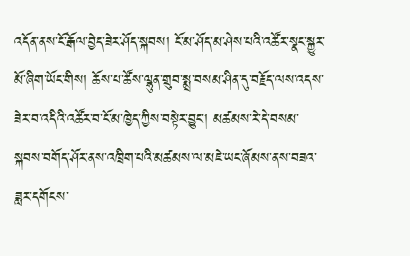འདོན་ནས་ངོ་རྒོལ་བྱེད་ཟེར་ཤོད་སྐབས། ངོ་མ་ཤོད་མ་ཤེས་པའི་འཚོར་སྣང་སྐྱུར་མོ་ཞིག་ཡོང་གིས། ཆོས་པ་ཚོས་ལྷུན་གྲུབ་སྨྲ་བསམ་ཤིན་དུ་བརྗོད་ལས་འདས་ཟེར་བ་འདིའི་འཚོར་བ་ངོ་མ་ཁྱེད་ཀྱིས་བསྟེར་བྱུང་། མཚམས་རེ་དེ་བསམ་སྐབས་བགོད་ཤོར་ནས་འཁྲིག་པའི་མཚམས་ལ་མཇེ་ཡང་ཞོམས་ནས་བཟའ་ཟླར་དགོངས་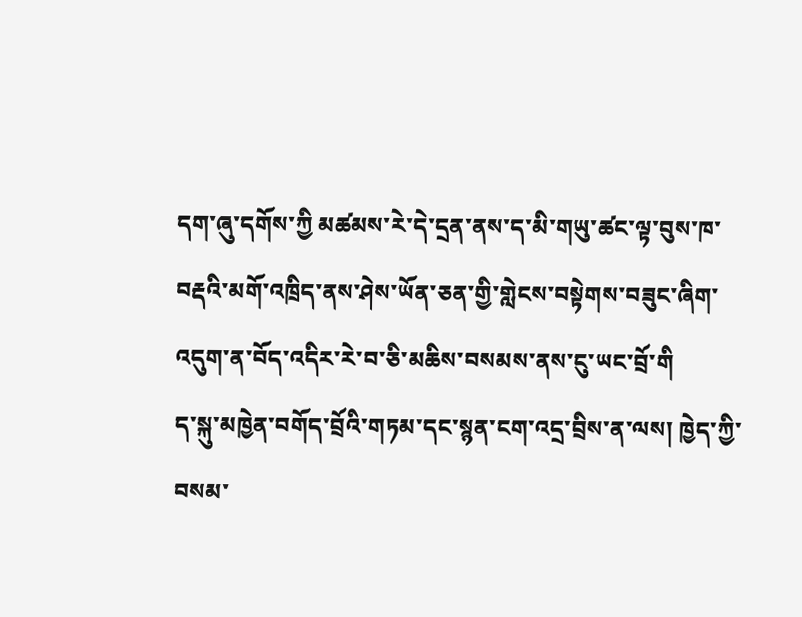དག་ཞུ་དགོས་ཀྱི མཚམས་རེ་དེ་དྲན་ནས་ད་མི་གཡུ་ཚང་ལྟ་བུས་ཁ་བརྡའི་མགོ་འཁྲིད་ནས་ཤེས་ཡོན་ཅན་གྱི་གླེངས་བསྟེགས་བཟུང་ཞིག་འདུག་ན་བོད་འདིར་རེ་བ་ཅི་མཆིས་བསམས་ནས་ངུ་ཡང་བྲོ་གི
ད་སྐུ་མཁྱེན་བགོད་བྲོའི་གཏམ་དང་སྙན་ངག་འདྲ་བྲིས་ན་ལས། ཁྱེད་ཀྱི་བསམ་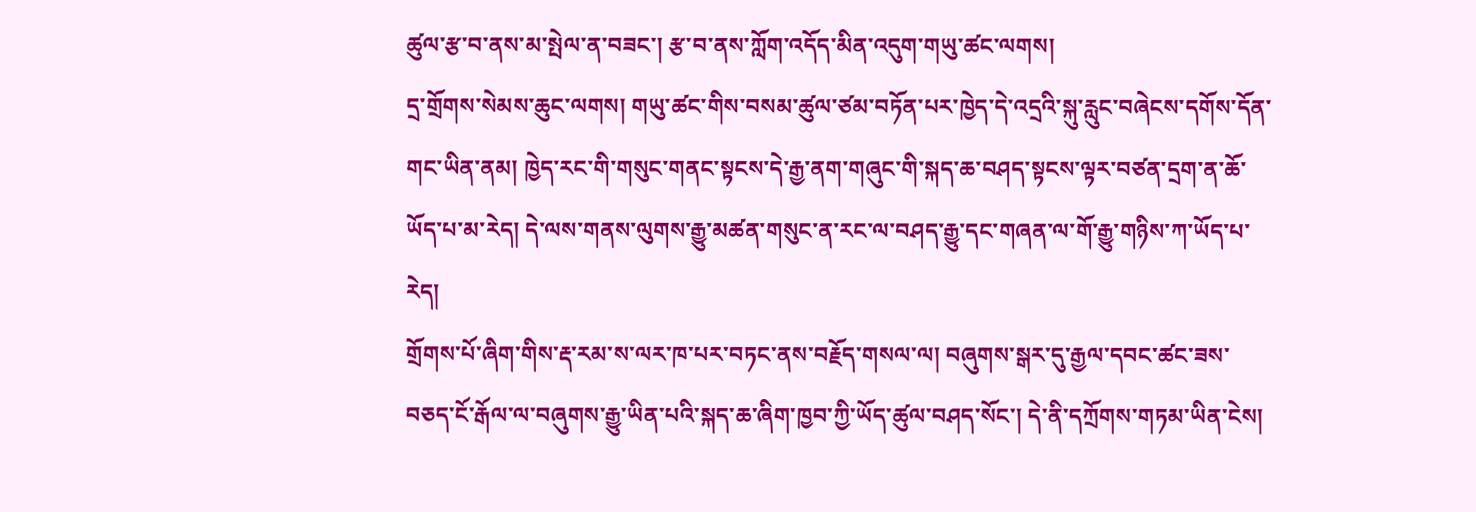ཚུལ་རྩ་བ་ནས་མ་སྤེལ་ན་བཟང་། རྩ་བ་ནས་ཀློག་འདོད་མིན་འདུག་གཡུ་ཚང་ལགས།
དྲ་གྲོགས་སེམས་ཆུང་ལགས། གཡུ་ཚང་གིས་བསམ་ཚུལ་ཙམ་བཏོན་པར་ཁྱེད་དེ་འདྲའི་སྐུ་རླུང་བཞེངས་དགོས་དོན་གང་ཡིན་ནམ། ཁྱེད་རང་གི་གསུང་གནང་སྟངས་དེ་རྒྱ་ནག་གཞུང་གི་སྐད་ཆ་བཤད་སྟངས་ལྟར་བཙན་དྲག་ན་ཆོ་ཡོད་པ་མ་རེད། དེ་ལས་གནས་ལུགས་རྒྱུ་མཚན་གསུང་ན་རང་ལ་བཤད་རྒྱུ་དང་གཞན་ལ་གོ་རྒྱུ་གཉིས་ཀ་ཡོད་པ་རེད།
གྲོགས་པོ་ཞིག་གིས་རྡ་རམ་ས་ལར་ཁ་པར་བཏང་ནས་བརྗོད་གསལ་ལ། བཞུགས་སྒར་དུ་རྒྱལ་དབང་ཚང་ཟས་བཅད་ངོ་རྒོལ་ལ་བཞུགས་རྒྱུ་ཡིན་པའི་སྐད་ཆ་ཞིག་ཁྱབ་ཀྱི་ཡོད་ཚུལ་བཤད་སོང་། དེ་ནི་དཀྲོགས་གཏམ་ཡིན་ངེས།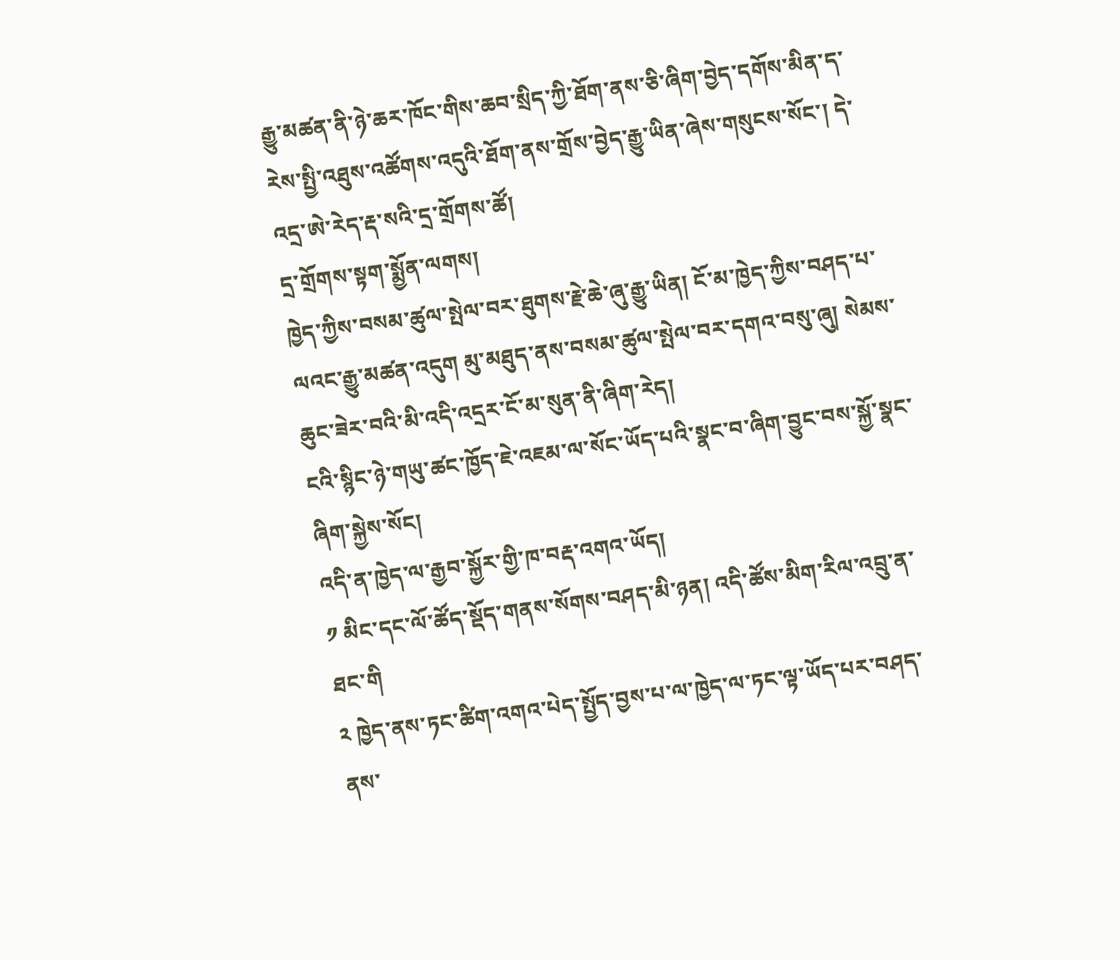རྒྱུ་མཚན་ནི་ཉེ་ཆར་ཁོང་གིས་ཆབ་སྲིད་ཀྱི་ཐོག་ནས་ཅི་ཞིག་བྱེད་དགོས་མིན་ད་རེས་སྤྱི་འཐུས་འཚོགས་འདུའི་ཐོག་ནས་གྲོས་བྱེད་རྒྱུ་ཡིན་ཞེས་གསུངས་སོང་། དེ་འདྲ་ཨེ་རེད་རྡ་སའི་དྲ་གྲོགས་ཚོ།
དྲ་གྲོགས་སྟག་སྨྱོན་ལགས།
ཁྱེད་ཀྱིས་བསམ་ཚུལ་སྤེལ་བར་ཐུགས་རྗེ་ཆེ་ཞུ་རྒྱུ་ཡིན། ངོ་མ་ཁྱེད་ཀྱིས་བཤད་པ་ལའང་རྒྱུ་མཚན་འདུག མུ་མཐུད་ནས་བསམ་ཚུལ་སྤེལ་བར་དགའ་བསུ་ཞུ། སེམས་ཆུང་ཟེར་བའི་མི་འདི་འདྲར་ངོ་མ་སུན་ནི་ཞིག་རེད།
ངའི་སྙིང་ཉེ་གཡུ་ཚང་ཁྱོད་ཇེ་འཇམ་ལ་སོང་ཡོད་པའི་སྣང་བ་ཞིག་བྱུང་བས་སྐྱོ་སྣང་ཞིག་སྐྱེས་སོང།
འདི་ན་ཁྱེད་ལ་རྒྱབ་སྐྱོར་གྱི་ཁ་བརྡ་འགའ་ཡོད།
༡ མིང་དང་ལོ་ཚོད་སྡོད་གནས་སོགས་བཤད་མི་ཉན། འདི་ཚོས་མིག་རིལ་འབྲུ་ན་ཐང་གི
༢ ཁྱེད་ནས་ཏང་ཚིག་འགའ་པེད་སྤྱོད་བྱས་པ་ལ་ཁྱེད་ལ་ཏང་ལྟ་ཡོད་པར་བཤད་ནས་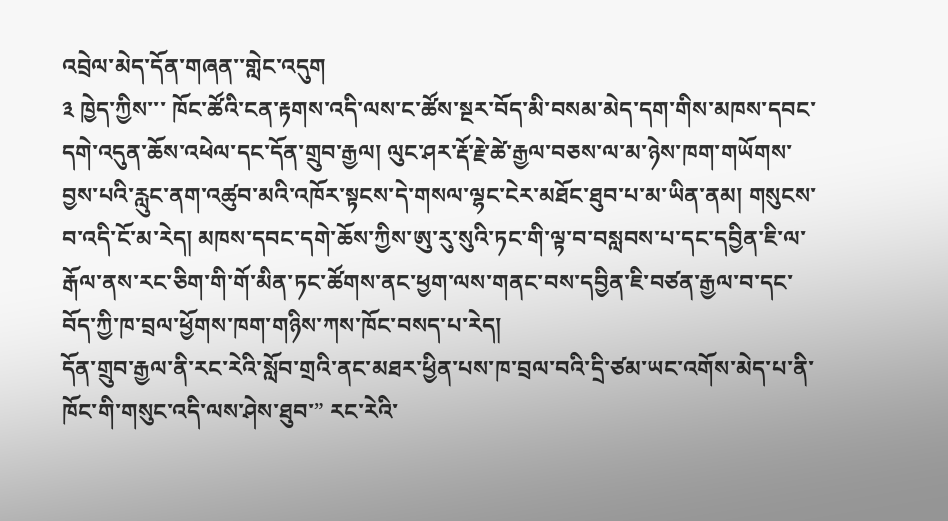འབྲེལ་མེད་དོན་གཞན་་གླེང་འདུག
༣ ཁྱེད་ཀྱིས་་་ ཁོང་ཚོའི་ངན་རྟགས་འདི་ལས་ང་ཚོས་སྔར་བོད་མི་བསམ་མེད་དག་གིས་མཁས་དབང་དགེ་འདུན་ཆོས་འཕེལ་དང་དོན་གྲུབ་རྒྱལ། ལུང་ཤར་རྡོ་རྗེ་ཚེ་རྒྱལ་བཅས་ལ་མ་ཉེས་ཁག་གཡོགས་བྱས་པའི་རླུང་ནག་འཚུབ་མའི་འཁོར་སྟངས་དེ་གསལ་ལྷང་ངེར་མཐོང་ཐུབ་པ་མ་ཡིན་ནམ། གསུངས་བ་འདི་ངོ་མ་རེད། མཁས་དབང་དགེ་ཆོས་ཀྱིས་ཨུ་རུ་སུའི་ཏང་གི་ལྟ་བ་བསླབས་པ་དང་དབྱིན་ཇི་ལ་རྒོལ་ནས་རང་ཅིག་གི་གོ་མིན་ཏང་ཚོགས་ནང་ཕྱག་ལས་གནང་བས་དབྱིན་ཇི་བཙན་རྒྱལ་བ་དང་བོད་ཀྱི་ཁ་བྲལ་ཕྱོགས་ཁག་གཉིས་ཀས་ཁོང་བསད་པ་རེད།
དོན་གྲུབ་རྒྱལ་ནི་རང་རེའི་སློབ་གྲའི་ནང་མཐར་ཕྱིན་པས་ཁ་བྲལ་བའི་དྲི་ཙམ་ཡང་འགོས་མེད་པ་ནི་ཁོང་གི་གསུང་འདི་ལས་ཤེས་ཐུབ་” རང་རེའི་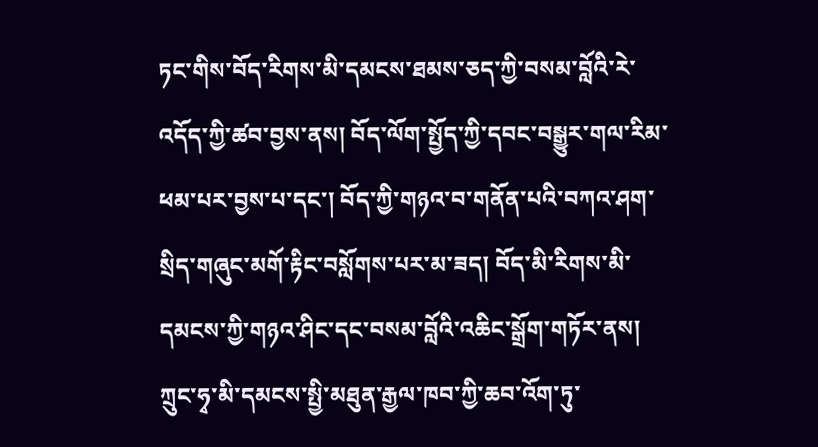ཏང་གིས་བོད་རིགས་མི་དམངས་ཐམས་ཅད་ཀྱི་བསམ་བློའི་རེ་འདོད་ཀྱི་ཚབ་བྱས་ནས། བོད་ལོག་སྤྱོད་ཀྱི་དབང་བསྒྱུར་གལ་རིམ་ཕམ་པར་བྱས་པ་དང་། བོད་ཀྱི་གཉའ་བ་གནོན་པའི་བཀའ་ཤག་སྲིད་གཞུང་མགོ་རྟིང་བསློགས་པར་མ་ཟད། བོད་མི་རིགས་མི་དམངས་ཀྱི་གཉའ་ཤིང་དང་བསམ་བློའི་འཆིང་སྒྲོག་གཏོར་ནས། ཀྲུང་ཧྭ་མི་དམངས་སྤྱི་མཐུན་རྒྱལ་ཁབ་ཀྱི་ཆབ་འོག་ཏུ་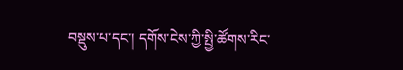བསྡུས་པ་དང་། དགོས་ངེས་ཀྱི་སྤྱི་ཚོགས་རིང་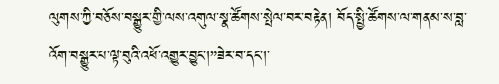ལུགས་ཀྱི་བཅོས་བསྒྱུར་གྱི་ལས་འགུལ་སྣ་ཚོགས་སྤེལ་བར་བརྟེན། བོད་སྤྱི་ཚོགས་ལ་གནམ་ས་བླ་འོག་བསྒྱུར་པ་ལྟ་བུའི་འཕོ་འགྱུར་བྱུང་།”ཟེར་བ་དང་།་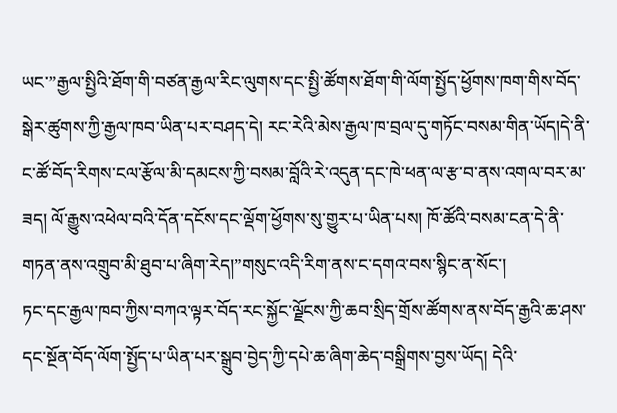ཡང་”རྒྱལ་སྤྱིའི་ཐོག་གི་བཙན་རྒྱལ་རིང་ལུགས་དང་སྤྱི་ཚོགས་ཐོག་གི་ལོག་སྤྱོད་ཕྱོགས་ཁག་གིས་བོད་སྒེར་ཚུགས་ཀྱི་རྒྱལ་ཁབ་ཡིན་པར་བཤད་དེ། རང་རེའི་མེས་རྒྱལ་ཁ་བྲལ་དུ་གཏོང་བསམ་གིན་ཡོད།དེ་ནི་ང་ཚོ་བོད་རིགས་ངལ་རྩོལ་མི་དམངས་ཀྱི་བསམ་བློའི་རེ་འདུན་དང་ཁེ་ཕན་ལ་རྩ་བ་ནས་འགལ་བར་མ་ཟད། ལོ་རྒྱུས་འཕེལ་བའི་དོན་དངོས་དང་ལྡོག་ཕྱོགས་སུ་གྱུར་པ་ཡིན་པས། ཁོ་ཚོའི་བསམ་ངན་དེ་ནི་གཏན་ནས་འགྲུབ་མི་ཐུབ་པ་ཞིག་རེད།”གསུང་འདི་རིག་ནས་ང་དགའ་བས་སྙིང་ན་སོང་།
ཏང་དང་རྒྱལ་ཁབ་ཀྱིས་བཀའ་ལྟར་བོད་རང་སྐྱོང་ལྗོངས་ཀྱི་ཆབ་སྲིད་གྲོས་ཚོགས་ནས་བོད་རྒྱའི་ཆ་ཤས་དང་སྔོན་བོད་ལོག་སྤྱོད་པ་ཡིན་པར་སྒྲུབ་བྱེད་ཀྱི་དཔེ་ཆ་ཞིག་ཆེད་བསྒྲིགས་བྱས་ཡོད། དེའི་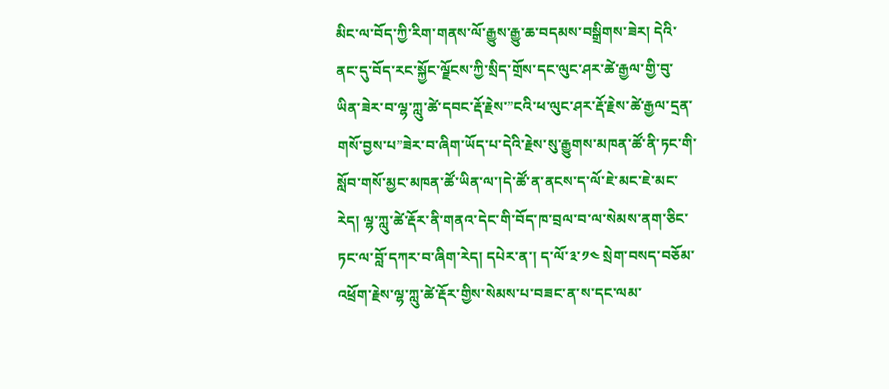མིང་ལ་བོད་ཀྱི་རིག་གནས་ལོ་རྒྱུས་རྒྱུ་ཆ་བདམས་བསྒྲིགས་ཟེར། དེའི་ནང་དུ་བོད་རང་སྐྱོང་ལྗོངས་ཀྱི་སྲིད་གྲོས་དང་ལུང་ཤར་ཚེ་རྒྱལ་གྱི་བུ་ཡིན་ཟེར་བ་ལྷ་ཀླུ་ཚེ་དབང་རྡོ་རྗེས་”ངའི་ཕ་ལུང་ཤར་རྡོ་རྗེས་ཚེ་རྒྱལ་དྲན་གསོ་བྱས་པ”ཟེར་བ་ཞིག་ཡོད་པ་དེའི་རྗེས་སུ་རྒྱུགས་མཁན་ཚོ་ནི་ཏང་གི་སློབ་གསོ་མྱང་མཁན་ཚོ་ཡིན་ལ་།དེ་ཚོ་ན་ནངས་ད་ལོ་ཇེ་མང་ཇེ་མང་རེད། ལྷ་ཀླུ་ཚེ་རྡོར་ནི་གནའ་དེང་གི་བོད་ཁ་བྲལ་བ་ལ་སེམས་ནག་ཅིང་ཏང་ལ་བློ་དཀར་བ་ཞིག་རེད། དཔེར་ན་། ད་ལོ་༣་༡༤ སྲེག་བསད་བཅོམ་འཕྲོག་རྗེས་ལྷ་ཀླུ་ཚེ་རྡོར་གྱིས་སེམས་པ་བཟང་ན་ས་དང་ལམ་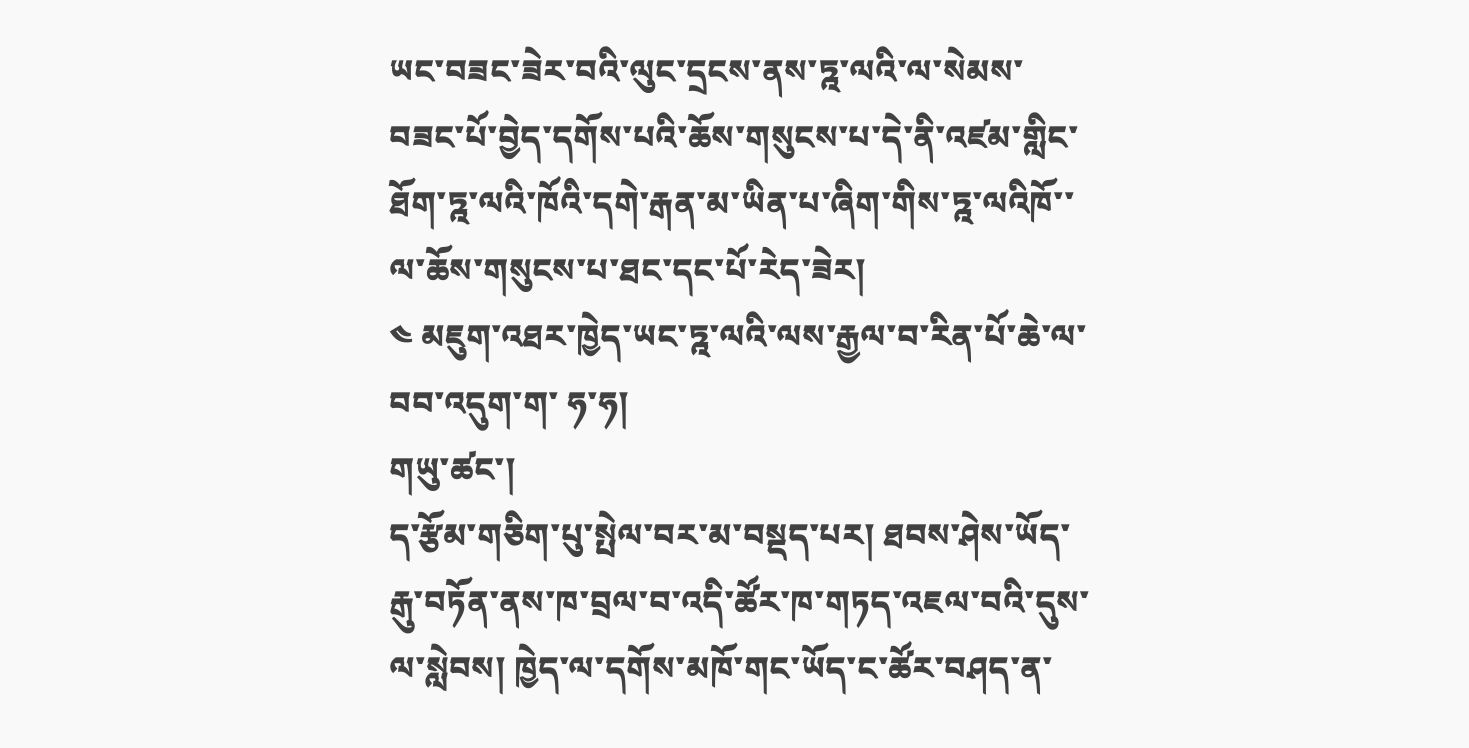ཡང་བཟང་ཟེར་བའི་ལུང་དྲངས་ནས་ཏྰ་ལའི་ལ་སེམས་བཟང་པོ་བྱེད་དགོས་པའི་ཆོས་གསུངས་པ་དེ་ནི་འཛམ་གླིང་ཐོག་ཏྰ་ལའི་ཁོའི་དགེ་རྒན་མ་ཡིན་པ་ཞིག་གིས་ཏྰ་ལའིཁོ་་ལ་ཆོས་གསུངས་པ་ཐང་དང་པོ་རེད་ཟེར།
༤ མཇུག་འཐར་ཁྱེད་ཡང་ཏྰ་ལའི་ལས་རྒྱལ་བ་རིན་པོ་ཆེ་ལ་བབ་འདུག་ག་ ཧ་ཧ།
གཡུ་ཚང་།
ད་རྩོམ་གཅིག་པུ་སྤེལ་བར་མ་བསྡད་པར། ཐབས་ཤེས་ཡོད་རྒུ་བཏོན་ནས་ཁ་བྲལ་བ་འདི་ཚོར་ཁ་གཏད་འཇལ་བའི་དུས་ལ་སླེབས། ཁྱེད་ལ་དགོས་མཁོ་གང་ཡོད་ང་ཚོར་བཤད་ན་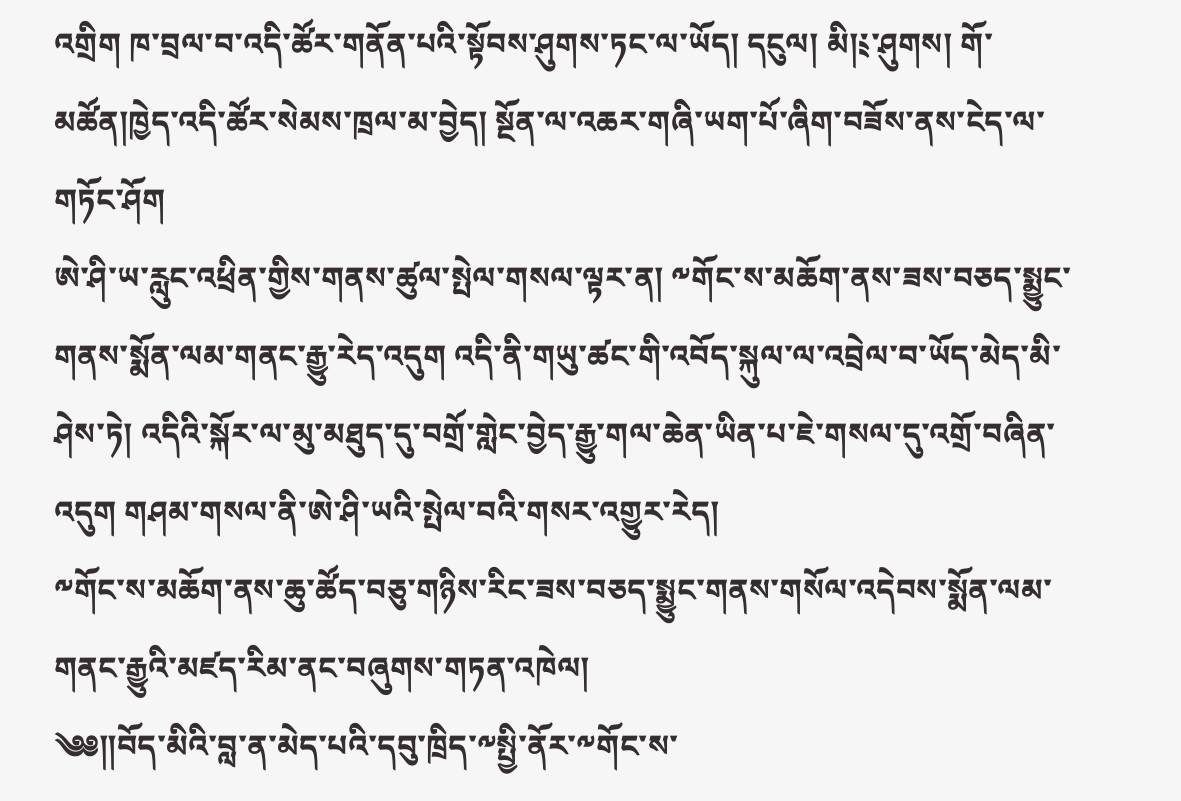འགྲིག ཁ་བྲལ་བ་འདི་ཚོར་གནོན་པའི་སྟོབས་ཤུགས་ཏང་ལ་ཡོད། དངུལ། མི།༴་ཤུགས། གོ་མཚོན།ཁྱེད་འདི་ཚོར་སེམས་ཁྲལ་མ་བྱེད། སྔོན་ལ་འཆར་གཞི་ཡག་པོ་ཞིག་བཟོས་ནས་ངེད་ལ་གཏོང་ཤོག
ཨེ་ཤི་ཡ་རླུང་འཕྲིན་གྱིས་གནས་ཚུལ་སྤེལ་གསལ་ལྟར་ན། ༸གོང་ས་མཆོག་ནས་ཟས་བཅད་སྨྱུང་གནས་སྨོན་ལམ་གནང་རྒྱུ་རེད་འདུག འདི་ནི་གཡུ་ཚང་གི་འབོད་སྐུལ་ལ་འབྲེལ་བ་ཡོད་མེད་མི་ཤེས་ཏེ། འདིའི་སྐོར་ལ་མུ་མཐུད་དུ་བགྲོ་གླེང་བྱེད་རྒྱུ་གལ་ཆེན་ཡིན་པ་ཇེ་གསལ་དུ་འགྲོ་བཞིན་འདུག གཤམ་གསལ་ནི་ཨེ་ཤི་ཡའི་སྤེལ་བའི་གསར་འགྱུར་རེད།
༸གོང་ས་མཆོག་ནས་ཆུ་ཚོད་བཅུ་གཉིས་རིང་ཟས་བཅད་སྨྱུང་གནས་གསོལ་འདེབས་སྨོན་ལམ་གནང་རྒྱུའི་མཛད་རིམ་ནང་བཞུགས་གཏན་འཁེལ།
༄༅༎བོད་མིའི་བླ་ན་མེད་པའི་དབུ་ཁྲིད་༸སྤྱི་ནོར་༸གོང་ས་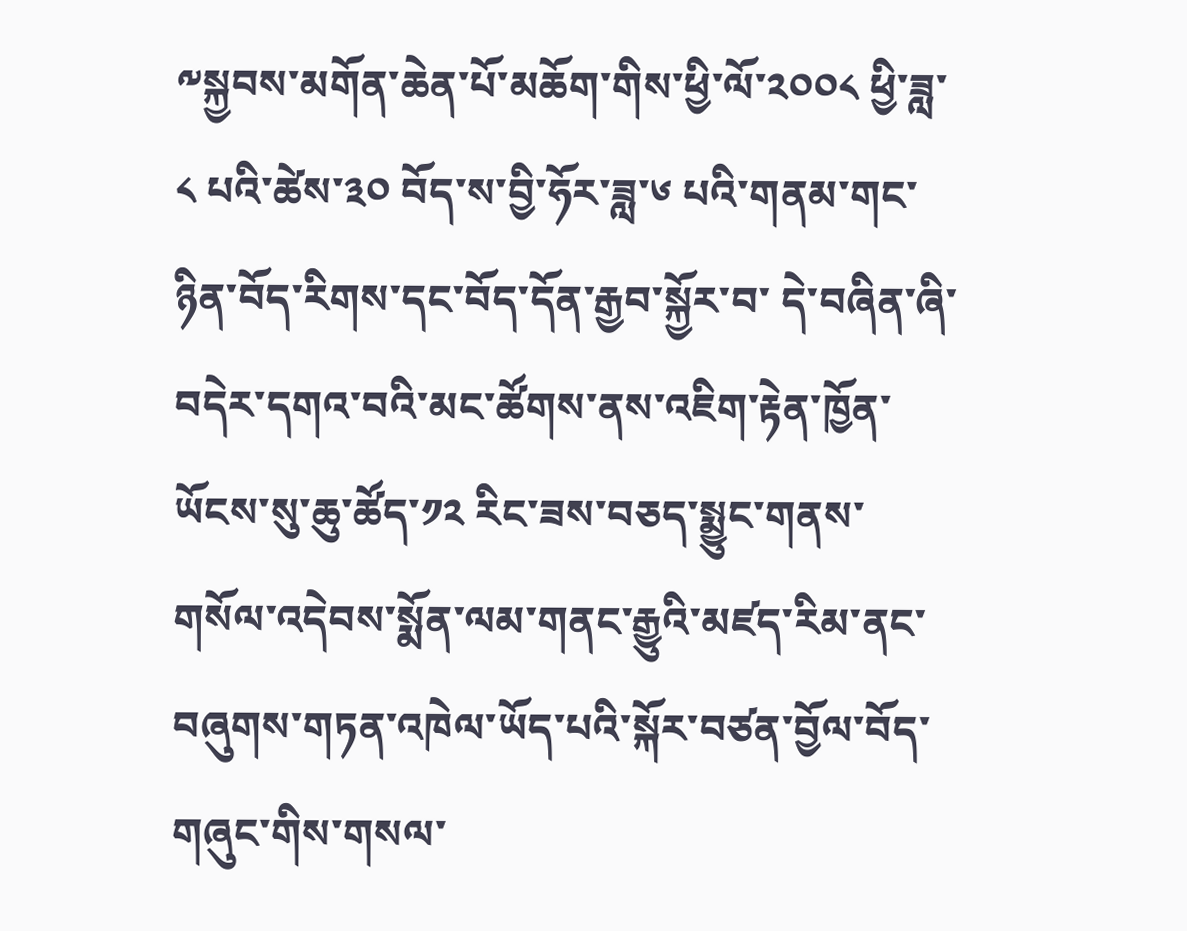༸སྐྱབས་མགོན་ཆེན་པོ་མཆོག་གིས་ཕྱི་ལོ་༢༠༠༨ ཕྱི་ཟླ་༨ པའི་ཚེས་༣༠ བོད་ས་བྱི་ཧོར་ཟླ་༦ པའི་གནམ་གང་ཉིན་བོད་རིགས་དང་བོད་དོན་རྒྱབ་སྐྱོར་བ་ དེ་བཞིན་ཞི་བདེར་དགའ་བའི་མང་ཚོགས་ནས་འཇིག་རྟེན་ཁྱོན་ཡོངས་སུ་ཆུ་ཚོད་༡༢ རིང་ཟས་བཅད་སྨྱུང་གནས་གསོལ་འདེབས་སྨོན་ལམ་གནང་རྒྱུའི་མཛད་རིམ་ནང་བཞུགས་གཏན་འཁེལ་ཡོད་པའི་སྐོར་བཙན་བྱོལ་བོད་གཞུང་གིས་གསལ་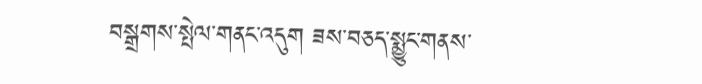བསྒྲགས་སྤེལ་གནང་འདུག ཟས་བཅད་སྨྱུང་གནས་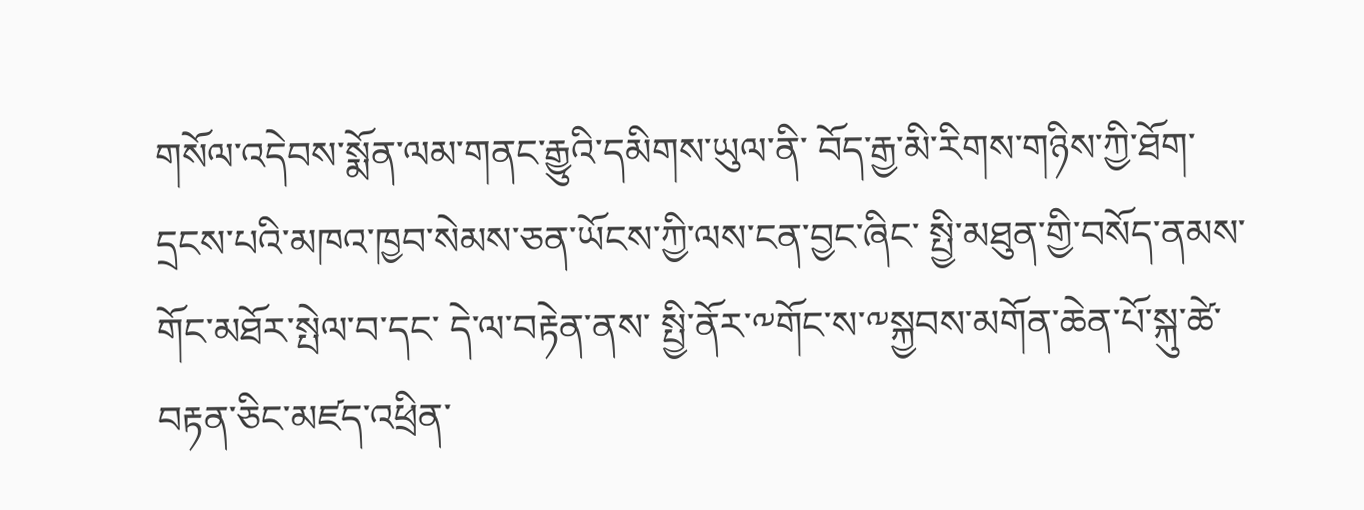གསོལ་འདེབས་སྨོན་ལམ་གནང་རྒྱུའི་དམིགས་ཡུལ་ནི་ བོད་རྒྱ་མི་རིགས་གཉིས་ཀྱི་ཐོག་དྲངས་པའི་མཁའ་ཁྱབ་སེམས་ཅན་ཡོངས་ཀྱི་ལས་ངན་བྱང་ཞིང་ སྤྱི་མཐུན་གྱི་བསོད་ནམས་གོང་མཐོར་སྤེལ་བ་དང་ དེ་ལ་བརྟེན་ནས་ སྤྱི་ནོར་༸གོང་ས་༸སྐྱབས་མགོན་ཆེན་པོ་སྐུ་ཚེ་བརྟན་ཅིང་མཛད་འཕྲིན་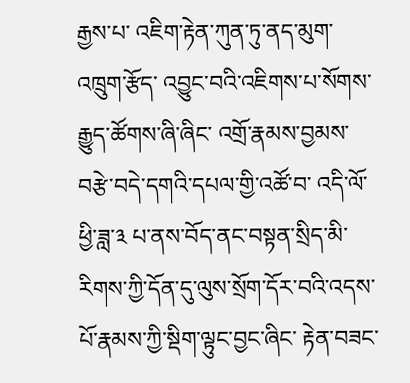རྒྱས་པ་ འཇིག་རྟེན་ཀུན་ཏུ་ནད་མུག་འཁྲུག་རྩོད་ འབྱུང་བའི་འཇིགས་པ་སོགས་རྒྱུད་ཚོགས་ཞི་ཞིང་ འགྲོ་རྣམས་བྱམས་བརྩེ་བདེ་དགའི་དཔལ་གྱི་འཚོ་བ་ འདི་ལོ་ཕྱི་ཟླ་༣ པ་ནས་བོད་ནང་བསྟན་སྲིད་མི་རིགས་ཀྱི་དོན་དུ་ལུས་སྲོག་དོར་བའི་འདས་པོ་རྣམས་ཀྱི་སྡིག་ལྟུང་བྱང་ཞིང་ རྟེན་བཟང་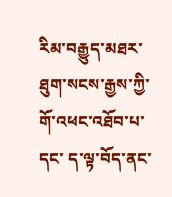རིམ་བརྒྱུད་མཐར་ཐུག་སངས་རྒྱས་ཀྱི་གོ་འཕང་འཐོབ་པ་དང་ ད་ལྟ་བོད་ནང་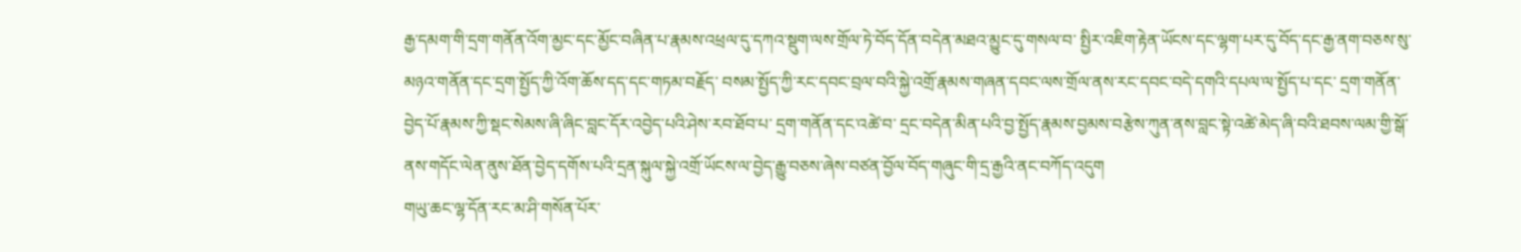རྒྱ་དམག་གི་དྲག་གནོན་འོག་མྱང་དང་མྱོང་བཞིན་པ་རྣམས་འཕྲལ་དུ་དཀའ་སྡུག་ལས་གྲོལ་ཏེ་བོད་དོན་བདེན་མཐའ་མྱུང་དུ་གསལ་བ་ སྤྱིར་འཇིག་རྟེན་ཡོངས་དང་ལྷག་པར་དུ་བོད་དང་རྒྱ་ནག་བཅས་སུ་མཉའ་གནོན་དང་དྲག་སྤྱོད་ཀྱི་འོག་ཆོས་དད་དང་གཏམ་བརྗོད་ བསམ་སྤྱོད་ཀྱི་རང་དབང་བྲལ་བའི་སྐྱེ་འགྲོ་རྣམས་གཞན་དབང་ལས་གྲོལ་ནས་རང་དབང་བདེ་དགའི་དཔལ་ལ་སྤྱོད་པ་དང་ དྲག་གནོན་བྱེད་པོ་རྣམས་ཀྱི་སྡང་སེམས་ཞི་ཞིང་བླང་དོར་འབྱེད་པའི་ཤེས་རབ་ཐོབ་པ་ དྲག་གནོན་དང་འཚེ་བ་ དྲང་བདེན་མིན་པའི་བྱ་སྤྱོད་རྣམས་བྱམས་བརྩེས་ཀུན་ནས་བླང་སྟེ་འཚེ་མེད་ཞི་བའི་ཐབས་ལམ་གྱི་སྒོ་ནས་གདོང་ལེན་ནུས་ཐོན་བྱེད་དགོས་པའི་དྲན་སྐུལ་སྐྱེ་འགྲོ་ཡོངས་ལ་བྱེད་རྒྱུ་བཅས་ཞེས་བཙན་བྱོལ་བོད་གཞུང་གི་དྲ་རྒྱའི་ནང་བཀོད་འདུག
གཡུ་ཆང་ལྷ་དོན་རང་མ་ཤི་གསོན་པོར་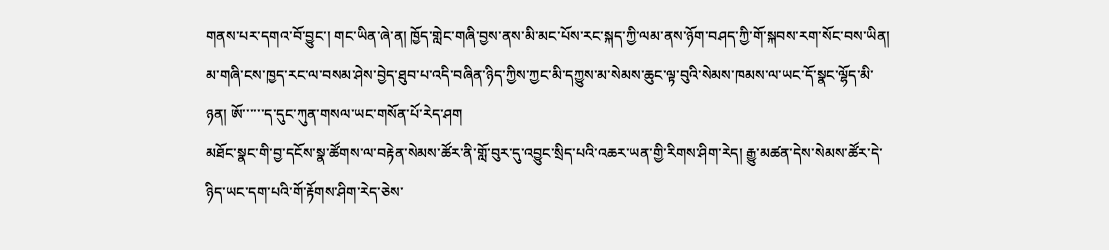གནས་པར་དགའ་བོ་བྱུང་། གང་ཡིན་ཞེ་ན། ཁྱོད་གླེང་གཞི་བྱས་ནས་མི་མང་པོས་རང་སྐད་ཀྱི་ལམ་ནས་ཉོག་བཤད་ཀྱི་གོ་སྐབས་རག་སོང་བས་ཡིན། མ་གཞི་ངས་ཁྱད་རང་ལ་བསམ་ཤེས་བྱེད་ཐུབ་པ་འདི་བཞིན་ཉིད་ཀྱིས་ཀྱང་མི་དཀྱུས་མ་སེམས་ཆུང་ལྟ་བུའི་སེམས་ཁམས་ལ་ཡང་དོ་སྣང་ལྷོད་མི་ཉན། ཨོ་་་་་་ད་དུང་ཀུན་གསལ་ཡང་གསོན་པོ་རེད་ཤག
མཐོང་སྣང་གི་བྱ་དངོས་སྣ་ཚོགས་ལ་བརྟེན་སེམས་ཚོར་ནི་གློ་བུར་དུ་འབྱུང་སྲིད་པའི་འཆར་ཡན་གྱི་རིགས་ཤིག་རེད། རྒྱུ་མཚན་དེས་སེམས་ཚོར་དེ་ཉིད་ཡང་དག་པའི་གོ་རྟོགས་ཤིག་རེད་ཅེས་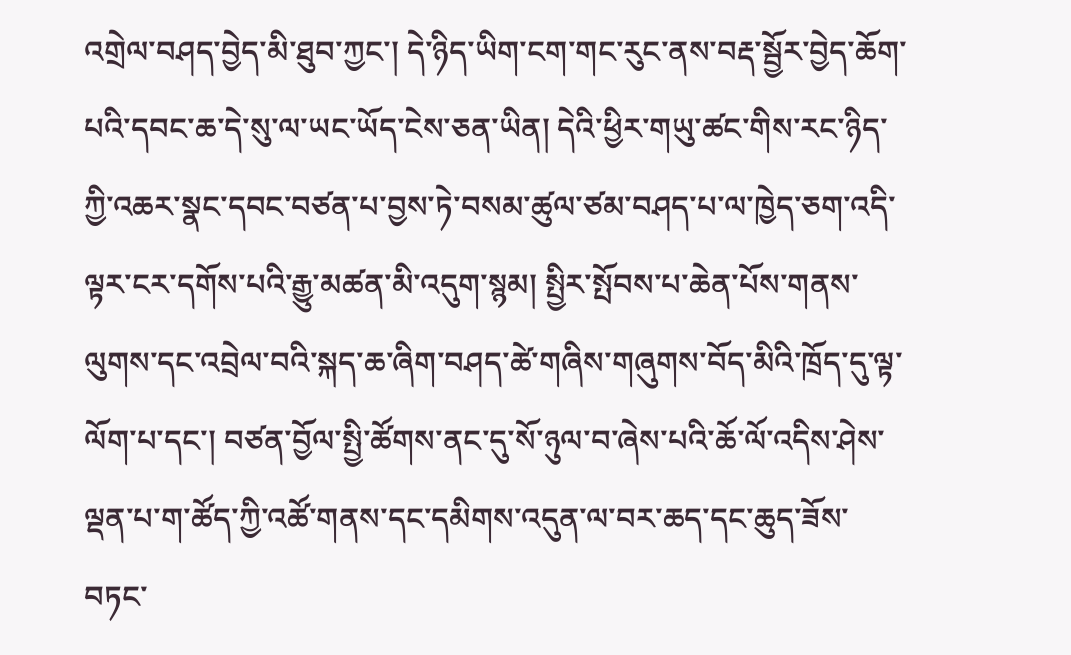འགྲེལ་བཤད་བྱེད་མི་ཐུབ་ཀྱང་། དེ་ཉིད་ཡིག་ངག་གང་རུང་ནས་བརྡ་སྦྱོར་བྱེད་ཆོག་པའི་དབང་ཆ་དེ་སུ་ལ་ཡང་ཡོད་ངེས་ཅན་ཡིན། དེའི་ཕྱིར་གཡུ་ཚང་གིས་རང་ཉིད་ཀྱི་འཆར་སྣང་དབང་བཙན་པ་བྱས་ཏེ་བསམ་ཚུལ་ཙམ་བཤད་པ་ལ་ཁྱེད་ཅག་འདི་ལྟར་ངར་དགོས་པའི་རྒྱུ་མཚན་མི་འདུག་སྙམ། སྤྱིར་སྤོབས་པ་ཆེན་པོས་གནས་ལུགས་དང་འབྲེལ་བའི་སྐད་ཆ་ཞིག་བཤད་ཚེ་གཞིས་གཞུགས་བོད་མིའི་ཁྲོད་དུ་ལྟ་ལོག་པ་དང་། བཙན་བྱོལ་སྤྱི་ཚོགས་ནང་དུ་སོ་ཉུལ་བ་ཞེས་པའི་ཆོ་ལོ་འདིས་ཤེས་ལྡན་པ་ག་ཚོད་ཀྱི་འཚོ་གནས་དང་དམིགས་འདུན་ལ་བར་ཆད་དང་ཆུད་ཟོས་བཏང་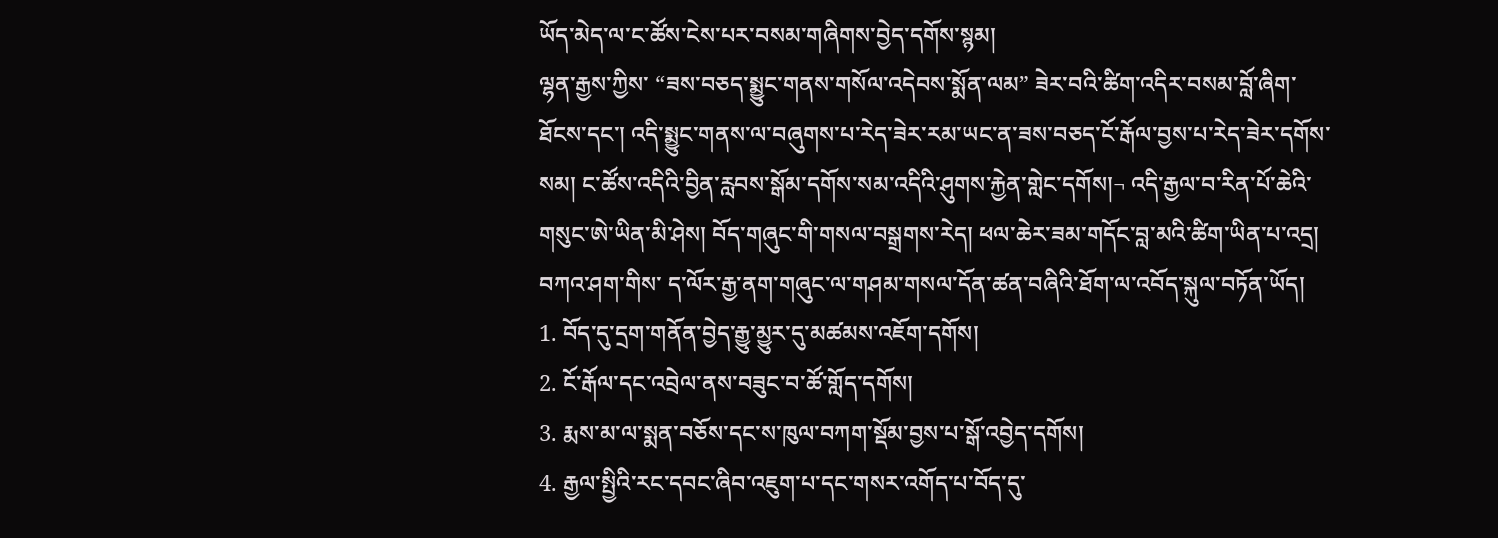ཡོད་མེད་ལ་ང་ཚོས་ངེས་པར་བསམ་གཞིགས་བྱེད་དགོས་སྙམ།
ལྷན་རྒྱས་ཀྱིས་ “ཟས་བཅད་སྨྱུང་གནས་གསོལ་འདེབས་སྨོན་ལམ” ཟེར་བའི་ཚིག་འདིར་བསམ་བློ་ཞིག་ཐོངས་དང་། འདི་སྨྱུང་གནས་ལ་བཞུགས་པ་རེད་ཟེར་རམ་ཡང་ན་ཟས་བཅད་ངོ་རྒོལ་བྱས་པ་རེད་ཟེར་དགོས་སམ། ང་ཚོས་འདིའི་བྱིན་རླབས་སྒོམ་དགོས་སམ་འདིའི་ཤུགས་རྐྱེན་གླེང་དགོས།¬ འདི་རྒྱལ་བ་རིན་པོ་ཆེའི་གསུང་ཨེ་ཡིན་མི་ཤེས། བོད་གཞུང་གི་གསལ་བསྒྲགས་རེད། ཕལ་ཆེར་ཟམ་གདོང་བླ་མའི་ཚིག་ཡིན་པ་འདྲ།
བཀའ་ཤག་གིས་ ད་ལོར་རྒྱ་ནག་གཞུང་ལ་གཤམ་གསལ་དོན་ཚན་བཞིའི་ཐོག་ལ་འབོད་སྐུལ་བཏོན་ཡོད།
1. བོད་དུ་དྲག་གནོན་བྱེད་རྒྱུ་མྱུར་དུ་མཚམས་འཇོག་དགོས།
2. ངོ་རྒོལ་དང་འབྲེལ་ནས་བཟུང་བ་ཚོ་གློད་དགོས།
3. རྨས་མ་ལ་སྨན་བཅོས་དང་ས་ཁུལ་བཀག་སྡོམ་བྱས་པ་སྒོ་འབྱེད་དགོས།
4. རྒྱལ་སྤྱིའི་རང་དབང་ཞིབ་འཇུག་པ་དང་གསར་འགོད་པ་བོད་དུ་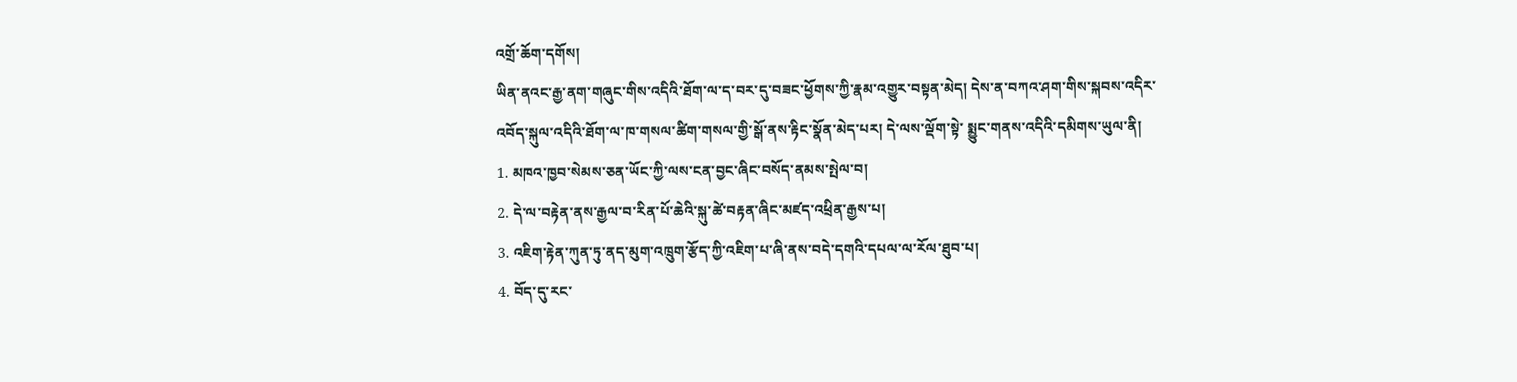འགྲོ་ཆོག་དགོས།
ཡིན་ནའང་རྒྱ་ནག་གཞུང་གིས་འདིའི་ཐོག་ལ་ད་བར་དུ་བཟང་ཕྱོགས་ཀྱི་རྣམ་འགྱུར་བསྟན་མེད། དེས་ན་བཀའ་ཤག་གིས་སྐབས་འདིར་འབོད་སྐུལ་འདིའི་ཐོག་ལ་ཁ་གསལ་ཚིག་གསལ་གྱི་སྒོ་ནས་རྟིང་སྣོན་མེད་པར། དེ་ལས་ལྡོག་སྟེ་ སྨྱུང་གནས་འདིའི་དམིགས་ཡུལ་ནི།
1. མཁའ་ཁྱབ་སེམས་ཅན་ཡོང་ཀྱི་ལས་ངན་བྱང་ཞིང་བསོད་ནམས་སྤེལ་བ།
2. དེ་ལ་བརྟེན་ནས་རྒྱལ་བ་རིན་པོ་ཆེའི་སྐུ་ཚེ་བརྟན་ཞིང་མཛད་འཕྲིན་རྒྱས་པ།
3. འཇིག་རྟེན་ཀུན་ཏུ་ནད་མུག་འཁྲུག་རྩོད་ཀྱི་འཇིག་པ་ཞི་ནས་བདེ་དགའི་དཔལ་ལ་རོལ་ཐུབ་པ།
4. བོད་དུ་རང་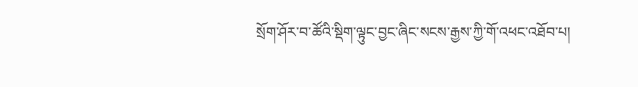སྲོག་ཤོར་བ་ཚོའི་སྡིག་ལྟུང་བྱང་ཞིང་སངས་རྒྱས་ཀྱི་གོ་འཕང་འཐོབ་པ།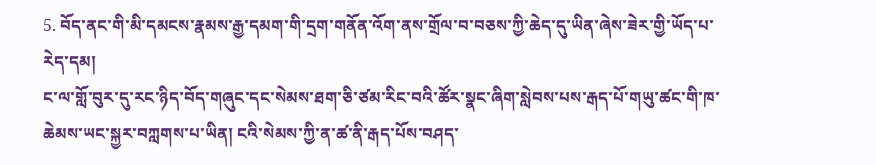5. བོད་ནང་གི་མི་དམངས་རྣམས་རྒྱ་དམག་གི་དྲག་གནོན་འོག་ནས་གྲོལ་བ་བཅས་ཀྱི་ཆེད་དུ་ཡིན་ཞེས་ཟེར་གྱི་ཡོད་པ་རེད་དམ།
ང་ལ་གློ་བུར་དུ་རང་ཉིད་བོད་གཞུང་དང་སེམས་ཐག་ཅི་ཙམ་རིང་བའི་ཚོར་སྣང་ཞིག་སླེབས་པས་རྒད་པོ་གཡུ་ཚང་གི་ཁ་ཆེམས་ཡང་སྐྱར་བཀླགས་པ་ཡིན། ངའི་སེམས་ཀྱི་ན་ཚ་ནི་རྒད་པོས་བཤད་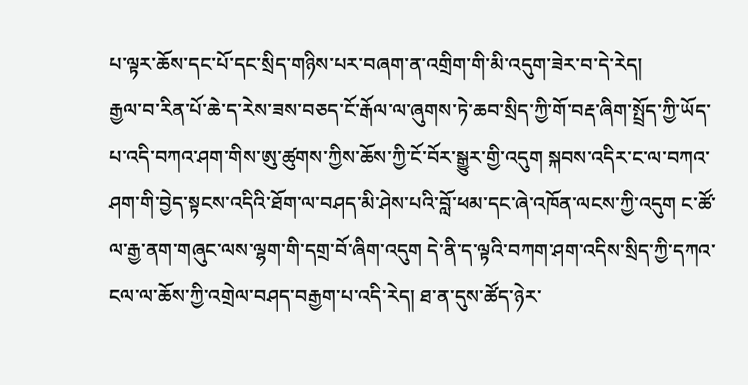པ་ལྟར་ཆོས་དང་པོ་དང་སྲིད་གཉིས་པར་བཞག་ན་འགྲིག་གི་མི་འདུག་ཟེར་བ་དེ་རེད།
རྒྱལ་བ་རིན་པོ་ཆེ་ད་རེས་ཟས་བཅད་ངོ་རྒོལ་ལ་ཞུགས་ཏེ་ཆབ་སྲིད་ཀྱི་གོ་བརྡ་ཞིག་སྤྲོད་ཀྱི་ཡོད་པ་འདི་བཀའ་ཤག་གིས་ཨུ་ཚུགས་ཀྱིས་ཆོས་ཀྱི་ངོ་བོར་སྒྱུར་གྱི་འདུག སྐབས་འདིར་ང་ལ་བཀའ་ཤག་གི་བྱེད་སྟངས་འདིའི་ཐོག་ལ་བཤད་མི་ཤེས་པའི་བློ་ཕམ་དང་ཞེ་འཁོན་ལངས་ཀྱི་འདུག ང་ཚོ་ལ་རྒྱ་ནག་གཞུང་ལས་ལྷག་གི་དགྲ་བོ་ཞིག་འདུག དེ་ནི་ད་ལྟའི་བཀག་ཤག་འདིས་སྲིད་ཀྱི་དཀའ་ངལ་ལ་ཆོས་ཀྱི་འགྲེལ་བཤད་བརྒྱག་པ་འདི་རེད། ཐ་ན་དུས་ཚོད་ཉེར་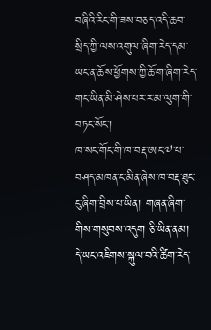བཞིའི་རིང་གི་ཟས་བཅད་འདི་ཆབ་སྲིད་ཀྱི་ལས་འགུལ་ཞིག་རེད་དམ་ཡང་ན་ཆོས་ཕྱོགས་ཀྱི་ཆོ་ག་ཞིག་རེད་གང་ཡིན་མི་ཤེས་པར་ར་མ་ལུག་གི་བཏང་སོང་།
ཁ་སང་གོང་གི་ཁ་བརྡ་ཨང་༧་པ་བཤད་མཁན་ང་མིན་ཞེས་ཁ་བརྡ་ཐུང་ངུ་ཞིག་བྲིས་པ་ཡིན། གཞན་ཞིག་གིས་གསུབས་འདུག ཅི་ཡིན་ནམ། དེ་ཡང་འཇིགས་སྐུལ་བའི་ཚིག་རེད་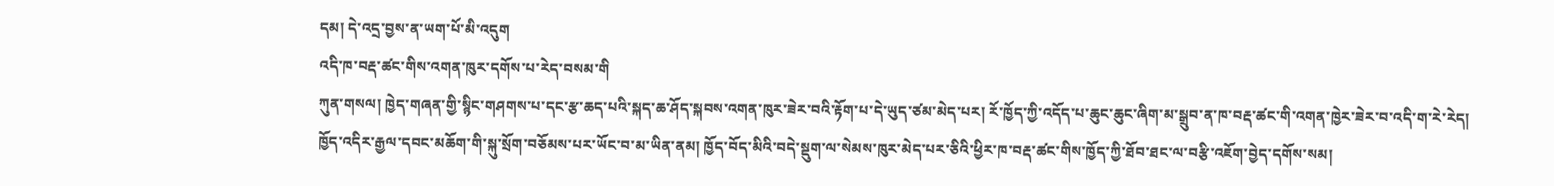དམ། དེ་འདྲ་བྱས་ན་ཡག་པོ་མི་འདུག
འདི་ཁ་བརྡ་ཚང་གིས་འགན་ཁུར་དགོས་པ་རེད་བསམ་གི
ཀུན་གསལ། ཁྱེད་གཞན་གྱི་སྙིང་གཤགས་པ་དང་རྩ་ཆད་པའི་སྐད་ཆ་ཤོད་སྐབས་འགན་ཁུར་ཟེར་བའི་རྟོག་པ་དེ་ཡུད་ཙམ་མེད་པར། རོ་ཁྱོད་ཀྱི་འདོད་པ་ཆུང་ཆུང་ཞིག་མ་སྒྲུབ་ན་ཁ་བརྡ་ཚང་གི་འགན་ཁྱེར་ཟེར་བ་འདི་ག་རེ་རེད། ཁྱོད་འདིར་རྒྱལ་དབང་མཆོག་གི་སྐུ་སྲོག་བཅོམས་པར་ཡོང་བ་མ་ཡིན་ནམ། ཁྱོད་བོད་མིའི་བདེ་སྡུག་ལ་སེམས་ཁུར་མེད་པར་ཅིའི་ཕྱིར་ཁ་བརྡ་ཚང་གིས་ཁྱོད་ཀྱི་ཐོབ་ཐང་ལ་བརྩི་འཇོག་བྱེད་དགོས་སམ།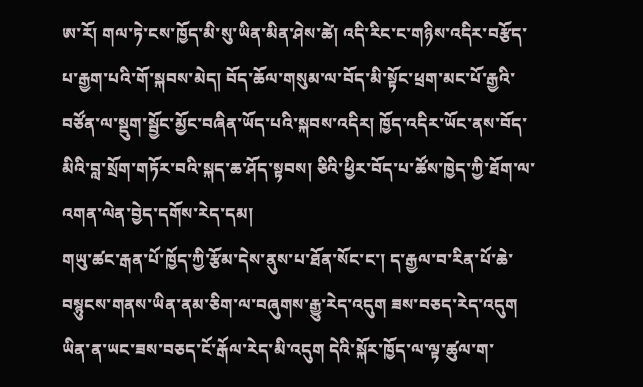ཨ་རོ། གལ་ཏེ་ངས་ཁྱོད་མི་སུ་ཡིན་མིན་ཤེས་ཚེ། འདི་རིང་ང་གཉིས་འདིར་བརྩོད་པ་རྒྱག་པའི་གོ་སྐབས་མེད། བོད་ཆོལ་གསུམ་ལ་བོད་མི་སྟོང་ཕྲག་མང་པོ་རྒྱའི་བཙོན་ལ་སྡུག་སྦྱོང་མྱོང་བཞིན་ཡོད་པའི་སྐབས་འདིར། ཁྱོད་འདིར་ཡོང་ནས་བོད་མིའི་བླ་སྲོག་གཏོར་བའི་སྐད་ཆ་ཤོད་སྟབས། ཅིའི་ཕྱིར་བོད་པ་ཚོས་ཁྱེད་ཀྱི་ཐོག་ལ་འགན་ལེན་བྱེད་དགོས་རེད་དམ།
གཡུ་ཚང་རྒན་པོ་ཁྱོད་ཀྱི་རྩོམ་དེས་ནུས་པ་ཐོན་སོང་ང་། ད་རྒྱལ་བ་རིན་པོ་ཆེ་བསྙུངས་གནས་ཡིན་ནམ་ཅིག་ལ་བཞུགས་རྒྱུ་རེད་འདུག ཟས་བཅད་རེད་འདུག ཡིན་ན་ཡང་ཟས་བཅད་ངོ་རྒོལ་རེད་མི་འདུག དེའི་སྐོར་ཁྱོད་ལ་ལྟ་ཚུལ་ག་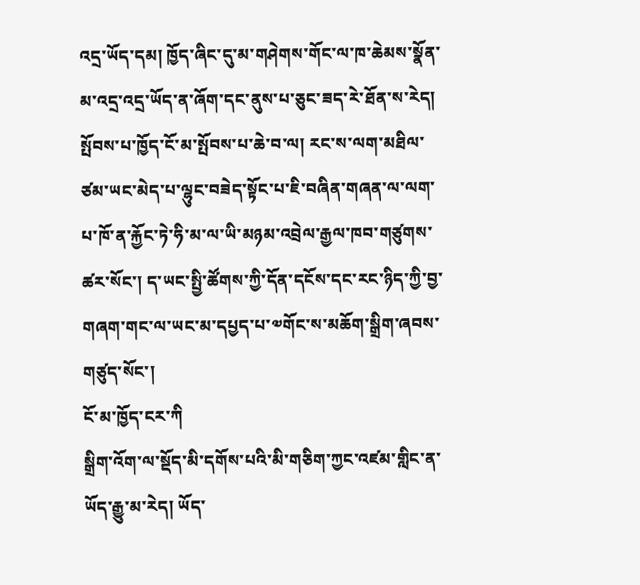འདྲ་ཡོད་དམ། ཁྱོད་ཞིང་དུ་མ་གཤེགས་གོང་ལ་ཁ་ཆེམས་སྣོན་མ་འདྲ་འདྲ་ཡོད་ན་ཞོག་དང་ནུས་པ་ཅུང་ཟད་རེ་ཐོན་ས་རེད།
སྤོབས་པ་ཁྱོད་ངོ་མ་སྤོབས་པ་ཆེ་བ་ལ། རང་ས་ལག་མཐིལ་ཙམ་ཡང་མེད་པ་ལྷུང་བཟེད་སྟོང་པ་ཇི་བཞིན་གཞན་ལ་ལག་པ་ཁོ་ན་རྐྱོང་ཏེ་ཧི་མ་ལ་ཡི་མཉམ་འབྲེལ་རྒྱལ་ཁབ་གཙུགས་ཚར་སོང་། ད་ཡང་སྤྱི་ཚོགས་ཀྱི་དོན་དངོས་དང་རང་ཉིད་ཀྱི་བྱ་གཞག་གང་ལ་ཡང་མ་དཔྱད་པ་༧གོང་ས་མཆོག་སྒྲིག་ཞབས་གཙུད་སོང་།
ངོ་མ་ཁྱོད་ངར་ཀི
སྒྲིག་འོག་ལ་སྡོད་མི་དགོས་པའི་མི་གཅིག་ཀྱང་འཛམ་གླིང་ན་ཡོད་རྒྱུ་མ་རེད། ཡོད་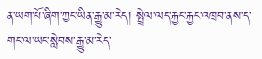ན་ཡག་པོ་ཞིག་ཀྱང་ཡིན་རྒྱུ་མ་རེད། སྤྲེལ་ལད་རྐྱང་རྐྱང་འཁྲབ་ནས་ད་གང་ལ་ཡང་སླེབས་རྒྱུ་མ་རེད་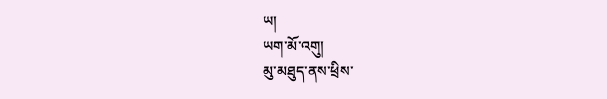ཡ།
ཡག་མོ་འགུ།
མུ་མཐུད་ནས་ཕྲིས་